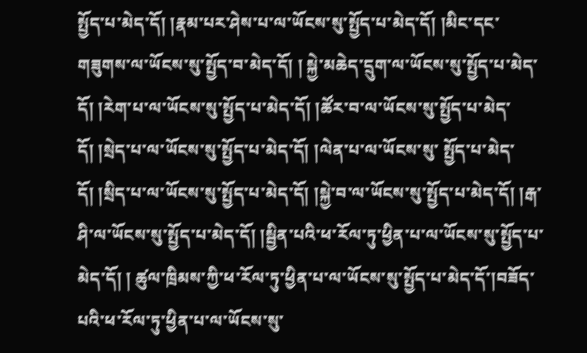སྤྱོད་པ་མེད་དོ། །རྣམ་པར་ཤེས་པ་ལ་ཡོངས་སུ་སྤྱོད་པ་མེད་དོ། །མིང་དང་གཟུགས་ལ་ཡོངས་སུ་སྤྱོད་བ་མེད་དོ། ། སྐྱེ་མཆེད་དྲུག་ལ་ཡོངས་སུ་སྤྱོད་པ་མེད་དོ། །རེག་པ་ལ་ཡོངས་སུ་སྤྱོད་པ་མེད་དོ། །ཚོར་བ་ལ་ཡོངས་སུ་སྤྱོད་པ་མེད་དོ། །སྲེད་པ་ལ་ཡོངས་སུ་སྤྱོད་པ་མེད་དོ། །ལེན་པ་ལ་ཡོངས་སུ་ སྤྱོད་པ་མེད་དོ། །སྲིད་པ་ལ་ཡོངས་སུ་སྤྱོད་པ་མེད་དོ། །སྐྱེ་བ་ལ་ཡོངས་སུ་སྤྱོད་པ་མེད་དོ། །རྒ་ཤི་ལ་ཡོངས་སུ་སྤྱོད་པ་མེད་དོ། །སྦྱིན་པའི་ཕ་རོལ་ཏུ་ཕྱིན་པ་ལ་ཡོངས་སུ་སྤྱོད་པ་མེད་དོ། ། ཚུལ་ཁྲིམས་ཀྱི་ཕ་རོལ་ཏུ་ཕྱིན་པ་ལ་ཡོངས་སུ་སྤྱོད་པ་མེད་དོ་།བཟོད་པའི་ཕ་རོལ་ཏུ་ཕྱིན་པ་ལ་ཡོངས་སུ་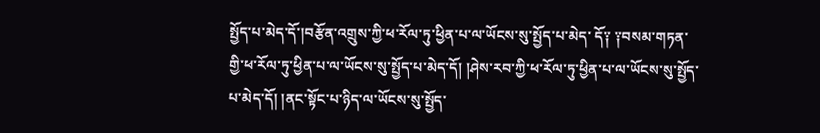སྤྱོད་པ་མེད་དོ་།བརྩོན་འགྲུས་ཀྱི་ཕ་རོལ་ཏུ་ཕྱིན་པ་ལ་ཡོངས་སུ་སྤྱོད་པ་མེད་ དོ༑ ༑བསམ་གཏན་གྱི་ཕ་རོལ་ཏུ་ཕྱིན་པ་ལ་ཡོངས་སུ་སྤྱོད་པ་མེད་དོ། །ཤེས་རབ་ཀྱི་ཕ་རོལ་ཏུ་ཕྱིན་པ་ལ་ཡོངས་སུ་སྤྱོད་པ་མེད་དོ། །ནང་སྟོང་པ་ཉིད་ལ་ཡོངས་སུ་སྤྱོད་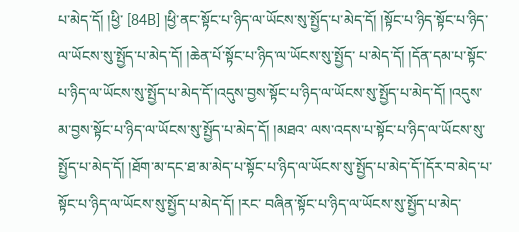པ་མེད་དོ། །ཕྱི་ [84B] །ཕྱི་ནང་སྟོང་པ་ཉིད་ལ་ཡོངས་སུ་སྤྱོད་པ་མེད་དོ། །སྟོང་པ་ཉིད་སྟོང་པ་ཉིད་ལ་ཡོངས་སུ་སྤྱོད་པ་མེད་དོ། །ཆེན་པོ་སྟོང་པ་ཉིད་ལ་ཡོངས་སུ་སྤྱོད་ པ་མེད་དོ། །དོན་དམ་པ་སྟོང་པ་ཉིད་ལ་ཡོངས་སུ་སྤྱོད་པ་མེད་དོ་།འདུས་བྱས་སྟོང་པ་ཉིད་ལ་ཡོངས་སུ་སྤྱོད་པ་མེད་དོ། །འདུས་མ་བྱས་སྟོང་པ་ཉིད་ལ་ཡོངས་སུ་སྤྱོད་པ་མེད་དོ། །མཐའ་ ལས་འདས་པ་སྟོང་པ་ཉིད་ལ་ཡོངས་སུ་སྤྱོད་པ་མེད་དོ། །ཐོག་མ་དང་ཐ་མ་མེད་པ་སྟོང་པ་ཉིད་ལ་ཡོངས་སུ་སྤྱོད་པ་མེད་དོ་།དོར་བ་མེད་པ་སྟོང་པ་ཉིད་ལ་ཡོངས་སུ་སྤྱོད་པ་མེད་དོ། །རང་ བཞིན་སྟོང་པ་ཉིད་ལ་ཡོངས་སུ་སྤྱོད་པ་མེད་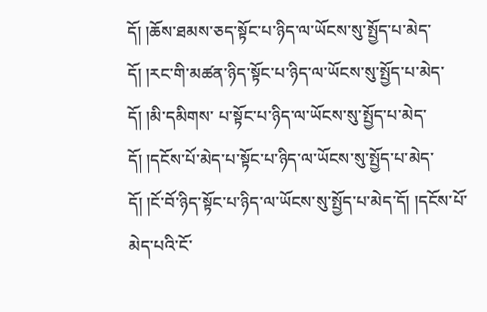དོ། །ཆོས་ཐམས་ཅད་སྟོང་པ་ཉིད་ལ་ཡོངས་སུ་སྤྱོད་པ་མེད་དོ། །རང་གི་མཚན་ཉིད་སྟོང་པ་ཉིད་ལ་ཡོངས་སུ་སྤྱོད་པ་མེད་དོ། །མི་དམིགས་ པ་སྟོང་པ་ཉིད་ལ་ཡོངས་སུ་སྤྱོད་པ་མེད་དོ། །དངོས་པོ་མེད་པ་སྟོང་པ་ཉིད་ལ་ཡོངས་སུ་སྤྱོད་པ་མེད་དོ། །ངོ་བོ་ཉིད་སྟོང་པ་ཉིད་ལ་ཡོངས་སུ་སྤྱོད་པ་མེད་དོ། །དངོས་པོ་མེད་པའི་ངོ་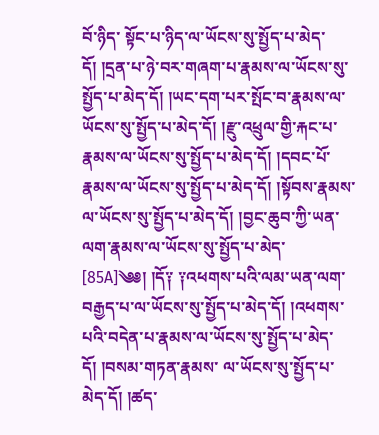བོ་ཉིད་ སྟོང་པ་ཉིད་ལ་ཡོངས་སུ་སྤྱོད་པ་མེད་དོ། །དྲན་པ་ཉེ་བར་གཞག་པ་རྣམས་ལ་ཡོངས་སུ་སྤྱོད་པ་མེད་དོ། །ཡང་དག་པར་སྤོང་བ་རྣམས་ལ་ཡོངས་སུ་སྤྱོད་པ་མེད་དོ། །རྫུ་འཕྲུལ་གྱི་རྐང་པ་ རྣམས་ལ་ཡོངས་སུ་སྤྱོད་པ་མེད་དོ། །དབང་པོ་རྣམས་ལ་ཡོངས་སུ་སྤྱོད་པ་མེད་དོ། །སྟོབས་རྣམས་ལ་ཡོངས་སུ་སྤྱོད་པ་མེད་དོ། །བྱང་ཆུབ་ཀྱི་ཡན་ལག་རྣམས་ལ་ཡོངས་སུ་སྤྱོད་པ་མེད་ [85A]༄༅། །དོ༑ ༑འཕགས་པའི་ལམ་ཡན་ལག་བརྒྱད་པ་ལ་ཡོངས་སུ་སྤྱོད་པ་མེད་དོ། །འཕགས་པའི་བདེན་པ་རྣམས་ལ་ཡོངས་སུ་སྤྱོད་པ་མེད་དོ། །བསམ་གཏན་རྣམས་ ལ་ཡོངས་སུ་སྤྱོད་པ་མེད་དོ། །ཚད་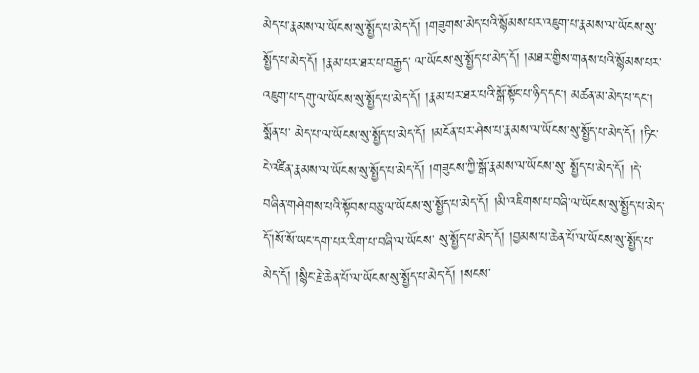མེད་པ་རྣམས་ལ་ཡོངས་སུ་སྤྱོད་པ་མེད་དོ། །གཟུགས་མེད་པའི་སྙོམས་པར་འཇུག་པ་རྣམས་ལ་ཡོངས་སུ་སྤྱོད་པ་མེད་དོ། །རྣམ་པར་ཐར་པ་བརྒྱད་ ལ་ཡོངས་སུ་སྤྱོད་པ་མེད་དོ། །མཐར་གྱིས་གནས་པའི་སྙོམས་པར་འཇུག་པ་དགུ་ལ་ཡོངས་སུ་སྤྱོད་པ་མེད་དོ། །རྣམ་པར་ཐར་པའི་སྒོ་སྟོང་པ་ཉིད་དང། མཚན་མ་མེད་པ་དང། སྨོན་པ་ མེད་པ་ལ་ཡོངས་སུ་སྤྱོད་པ་མེད་དོ། །མངོན་པར་ཤེས་པ་རྣམས་ལ་ཡོངས་སུ་སྤྱོད་པ་མེད་དོ། །ཏིང་ངེ་འཛིན་རྣམས་ལ་ཡོངས་སུ་སྤྱོད་པ་མེད་དོ། །གཟུངས་ཀྱི་སྒོ་རྣམས་ལ་ཡོངས་སུ་ སྤྱོད་པ་མེད་དོ། །དེ་བཞིན་གཤེགས་པའི་སྟོབས་བཅུ་ལ་ཡོངས་སུ་སྤྱོད་པ་མེད་དོ། །མི་འཇིགས་པ་བཞི་ལ་ཡོངས་སུ་སྤྱོད་པ་མེད་དོ་།སོ་སོ་ཡང་དག་པར་རིག་པ་བཞི་ལ་ཡོངས་ སུ་སྤྱོད་པ་མེད་དོ། །བྱམས་པ་ཆེན་པོ་ལ་ཡོངས་སུ་སྤྱོད་པ་མེད་དོ། །སྙིང་རྗེ་ཆེན་པོ་ལ་ཡོངས་སུ་སྤྱོད་པ་མེད་དོ། །སངས་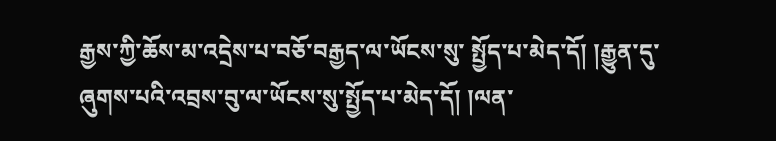རྒྱས་ཀྱི་ཆོས་མ་འདྲེས་པ་བཅོ་བརྒྱད་ལ་ཡོངས་སུ་ སྤྱོད་པ་མེད་དོ། །རྒྱུན་དུ་ཞུགས་པའི་འབྲས་བུ་ལ་ཡོངས་སུ་སྤྱོད་པ་མེད་དོ། །ལན་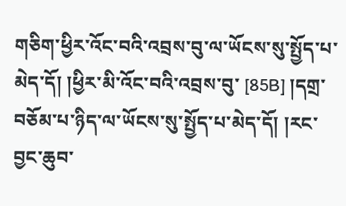གཅིག་ཕྱིར་འོང་བའི་འབྲས་བུ་ལ་ཡོངས་སུ་སྤྱོད་པ་མེད་དོ། །ཕྱིར་མི་འོང་བའི་འབྲས་བུ་ [85B] །དགྲ་བཅོམ་པ་ཉིད་ལ་ཡོངས་སུ་སྤྱོད་པ་མེད་དོ། །རང་བྱང་ཆུབ་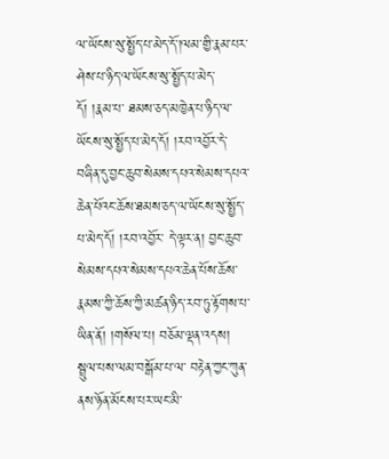ལ་ཡོངས་སུ་སྤྱོད་པ་མེད་དོ་།ལམ་གྱི་རྣམ་པར་ཤེས་པ་ཉིད་ལ་ཡོངས་སུ་སྤྱོད་པ་མེད་དོ། །རྣམ་པ་ ཐམས་ཅད་མཁྱེན་པ་ཉིད་ལ་ཡོངས་སུ་སྤྱོད་པ་མེད་དོ། །རབ་འབྱོར་དེ་བཞིན་དུ་བྱང་ཆུབ་སེམས་དཔའ་སེམས་དཔའ་ཆེན་པོའང་ཆོས་ཐམས་ཅད་ལ་ཡོངས་སུ་སྤྱོད་པ་མེད་དོ། །རབ་འབྱོར་ དེ་ལྟར་ན། བྱང་ཆུབ་སེམས་དཔའ་སེམས་དཔའ་ཆེན་པོས་ཆོས་རྣམས་ཀྱི་ཆོས་ཀྱི་མཚན་ཉིད་རབ་ཏུ་རྟོགས་པ་ཡིན་ནོ། །གསོལ་པ། བཅོམ་ལྡན་འདས། སྦྲུལ་པས་ལམ་བསྒོམ་པ་ལ་ བརྟེན་ཀྱང་ཀུན་ནས་ཉོན་མོངས་པར་ཡང་མི་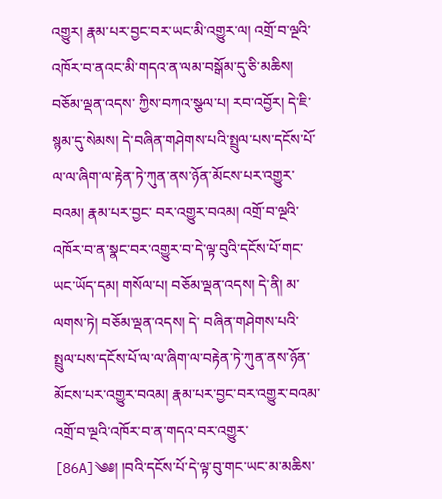འགྱུར། རྣམ་པར་བྱང་བར་ཡང་མི་འགྱུར་ལ། འགྲོ་བ་ལྔའི་འཁོར་བ་ནའང་མི་གདའ་ན་ལམ་བསྒོམ་དུ་ཅི་མཆིས། བཅོམ་ལྡན་འདས་ ཀྱིས་བཀའ་སྩལ་པ། རབ་འབྱོར། དེ་ཇི་སྙམ་དུ་སེམས། དེ་བཞིན་གཤེགས་པའི་སྤྲུལ་པས་དངོས་པོ་ལ་ལ་ཞིག་ལ་རྟེན་ཏེ་ཀུན་ནས་ཉོན་མོངས་པར་འགྱུར་བའམ། རྣམ་པར་བྱང་ བར་འགྱུར་བའམ། འགྲོ་བ་ལྔའི་འཁོར་བ་ན་སྣང་བར་འགྱུར་བ་དེ་ལྟ་བུའི་དངོས་པོ་གང་ཡང་ཡོད་དམ། གསོལ་པ། བཅོམ་ལྡན་འདས། དེ་ནི། མ་ལགས་ཏེ། བཅོམ་ལྡན་འདས། དེ་ བཞིན་གཤེགས་པའི་སྤྲུལ་པས་དངོས་པོ་ལ་ལ་ཞིག་ལ་བརྟེན་ཏེ་ཀུན་ནས་ཉོན་མོངས་པར་འགྱུར་བའམ། རྣམ་པར་བྱང་བར་འགྱུར་བའམ་འགྲོ་བ་ལྔའི་འཁོར་བ་ན་གདའ་བར་འགྱུར་ [86A]༄༅། །བའི་དངོས་པོ་དེ་ལྟ་བུ་གང་ཡང་མ་མཆིས་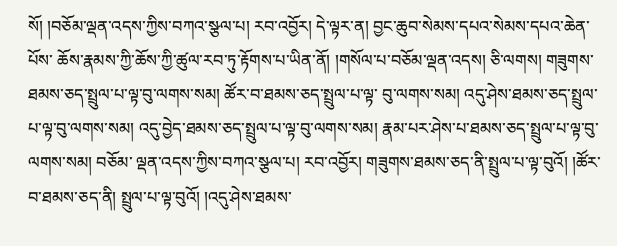སོ། །བཅོམ་ལྡན་འདས་ཀྱིས་བཀའ་སྩལ་པ། རབ་འབྱོར། དེ་ལྟར་ན། བྱང་ཆུབ་སེམས་དཔའ་སེམས་དཔའ་ཆེན་པོས་ ཆོས་རྣམས་ཀྱི་ཆོས་ཀྱི་ཚུལ་རབ་ཏུ་རྟོགས་པ་ཡིན་ནོ། །གསོལ་པ་བཅོམ་ལྡན་འདས། ཅི་ལགས། གཟུགས་ཐམས་ཅད་སྤྲུལ་པ་ལྟ་བུ་ལགས་སམ། ཚོར་བ་ཐམས་ཅད་སྤྲུལ་པ་ལྟ་ བུ་ལགས་སམ། འདུ་ཤེས་ཐམས་ཅད་སྤྲུལ་པ་ལྟ་བུ་ལགས་སམ། འདུ་བྱེད་ཐམས་ཅད་སྤྲུལ་པ་ལྟ་བུ་ལགས་སམ། རྣམ་པར་ཤེས་པ་ཐམས་ཅད་སྤྲུལ་པ་ལྟ་བུ་ལགས་སམ། བཅོམ་ ལྡན་འདས་ཀྱིས་བཀའ་སྩལ་པ། རབ་འབྱོར། གཟུགས་ཐམས་ཅད་ནི་སྤྲུལ་པ་ལྟ་བུའོ། །ཚོར་བ་ཐམས་ཅད་ནི། སྤྲུལ་པ་ལྟ་བུའོ། །འདུ་ཤེས་ཐམས་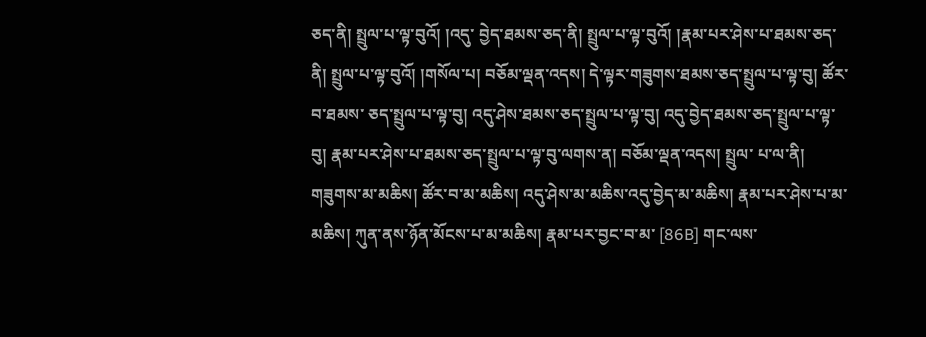ཅད་ནི། སྤྲུལ་པ་ལྟ་བུའོ། །འདུ་ བྱེད་ཐམས་ཅད་ནི། སྤྲུལ་པ་ལྟ་བུའོ། །རྣམ་པར་ཤེས་པ་ཐམས་ཅད་ནི། སྤྲུལ་པ་ལྟ་བུའོ། །གསོལ་པ། བཅོམ་ལྡན་འདས། དེ་ལྟར་གཟུགས་ཐམས་ཅད་སྤྲུལ་པ་ལྟ་བུ། ཚོར་བ་ཐམས་ ཅད་སྤྲུལ་པ་ལྟ་བུ། འདུ་ཤེས་ཐམས་ཅད་སྤྲུལ་པ་ལྟ་བུ། འདུ་བྱེད་ཐམས་ཅད་སྤྲུལ་པ་ལྟ་བུ། རྣམ་པར་ཤེས་པ་ཐམས་ཅད་སྤྲུལ་པ་ལྟ་བུ་ལགས་ན། བཅོམ་ལྡན་འདས། སྤྲུལ་ པ་ལ་ནི། གཟུགས་མ་མཆིས། ཚོར་བ་མ་མཆིས། འདུ་ཤེས་མ་མཆིས་འདུ་བྱེད་མ་མཆིས། རྣམ་པར་ཤེས་པ་མ་མཆིས། ཀུན་ནས་ཉོན་མོངས་པ་མ་མཆིས། རྣམ་པར་བྱང་བ་མ་ [86B] གང་ལས་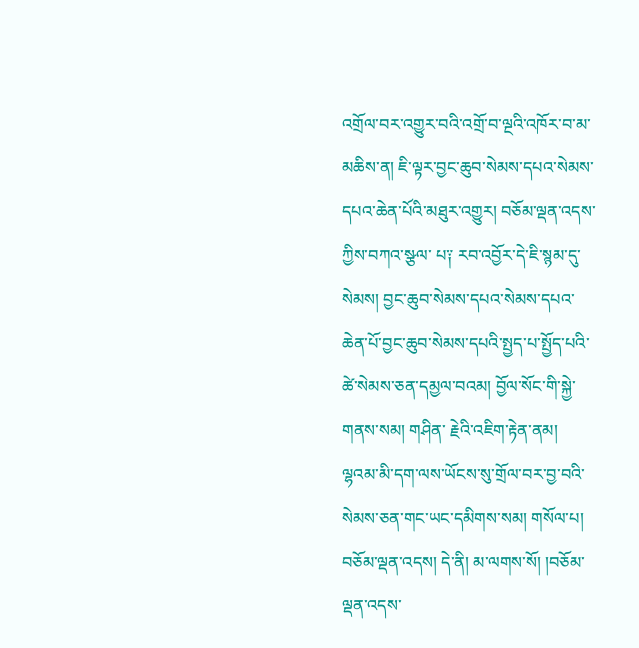འགྲོལ་བར་འགྱུར་བའི་འགྲོ་བ་ལྔའི་འཁོར་བ་མ་མཆིས་ན། ཇི་ལྟར་བྱང་ཆུབ་སེམས་དཔའ་སེམས་དཔའ་ཆེན་པོའི་མཐུར་འགྱུར། བཅོམ་ལྡན་འདས་ཀྱིས་བཀའ་སྩལ་ པ༑ རབ་འབྱོར་དེ་ཇི་སྙམ་དུ་སེམས། བྱང་ཆུབ་སེམས་དཔའ་སེམས་དཔའ་ཆེན་པོ་བྱང་ཆུབ་སེམས་དཔའི་སྤྱད་པ་སྤྱོད་པའི་ཚེ་སེམས་ཅན་དམྱལ་བའམ། བྱོལ་སོང་གི་སྐྱེ་གནས་སམ། གཤིན་ རྗེའི་འཇིག་རྟེན་ནམ། ལྷའམ་མི་དག་ལས་ཡོངས་སུ་གྲོལ་བར་བྱ་བའི་སེམས་ཅན་གང་ཡང་དམིགས་སམ། གསོལ་པ། བཅོམ་ལྡན་འདས། དེ་ནི། མ་ལགས་སོ། །བཅོམ་ལྡན་འདས་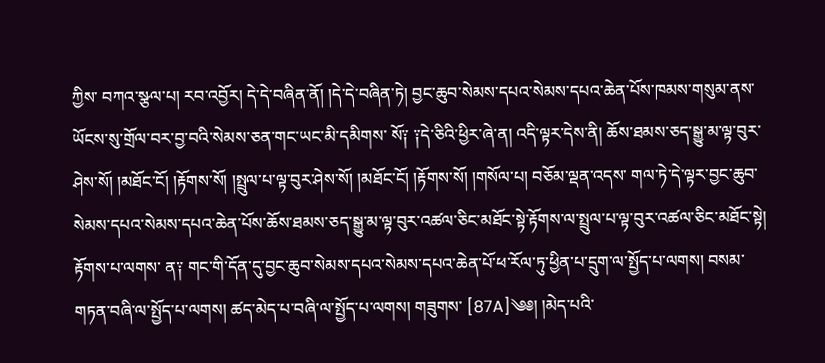ཀྱིས་ བཀའ་སྩལ་པ། རབ་འབྱོར། དེ་དེ་བཞིན་ནོ། །དེ་དེ་བཞིན་ཏེ། བྱང་ཆུབ་སེམས་དཔའ་སེམས་དཔའ་ཆེན་པོས་ཁམས་གསུམ་ནས་ཡོངས་སུ་གྲོལ་བར་བྱ་བའི་སེམས་ཅན་གང་ཡང་མི་དམིགས་ སོ༑ ༑དེ་ཅིའི་ཕྱིར་ཞེ་ན། འདི་ལྟར་དེས་ནི། ཆོས་ཐམས་ཅད་སྒྱུ་མ་ལྟ་བུར་ཤེས་སོ། །མཐོང་ངོ། །རྟོགས་སོ། །སྤྲུལ་པ་ལྟ་བུར་ཤེས་སོ། །མཐོང་ངོ། །རྟོགས་སོ། །གསོལ་པ། བཅོམ་ལྡན་འདས་ གལ་ཏེ་དེ་ལྟར་བྱང་ཆུབ་སེམས་དཔའ་སེམས་དཔའ་ཆེན་པོས་ཆོས་ཐམས་ཅད་སྒྱུ་མ་ལྟ་བུར་འཚལ་ཅིང་མཐོང་སྟེ་རྟོགས་ལ་སྤྲུལ་པ་ལྟ་བུར་འཚལ་ཅིང་མཐོང་སྟེ། རྟོགས་པ་ལགས་ ན༑ གང་གི་དོན་དུ་བྱང་ཆུབ་སེམས་དཔའ་སེམས་དཔའ་ཆེན་པོ་ཕ་རོལ་ཏུ་ཕྱིན་པ་དྲུག་ལ་སྤྱོད་པ་ལགས། བསམ་གཏན་བཞི་ལ་སྤྱོད་པ་ལགས། ཚད་མེད་པ་བཞི་ལ་སྤྱོད་པ་ལགས། གཟུགས་ [87A]༄༅། །མེད་པའི་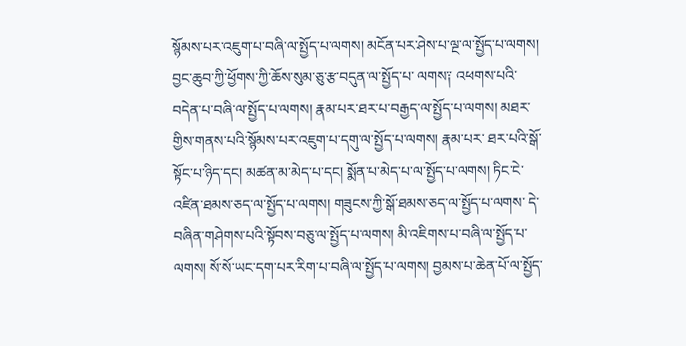སྙོམས་པར་འཇུག་པ་བཞི་ལ་སྤྱོད་པ་ལགས། མངོན་པར་ཤེས་པ་ལྔ་ལ་སྤྱོད་པ་ལགས། བྱང་ཆུབ་ཀྱི་ཕྱོགས་ཀྱི་ཆོས་སུམ་ཅུ་རྩ་བདུན་ལ་སྤྱོད་པ་ ལགས༑ འཕགས་པའི་བདེན་པ་བཞི་ལ་སྤྱོད་པ་ལགས། རྣམ་པར་ཐར་པ་བརྒྱད་ལ་སྤྱོད་པ་ལགས། མཐར་གྱིས་གནས་པའི་སྙོམས་པར་འཇུག་པ་དགུ་ལ་སྤྱོད་པ་ལགས། རྣམ་པར་ ཐར་པའི་སྒོ་སྟོང་པ་ཉིད་དང། མཚན་མ་མེད་པ་དང། སྨོན་པ་མེད་པ་ལ་སྤྱོད་པ་ལགས། ཏིང་ངེ་འཛིན་ཐམས་ཅད་ལ་སྤྱོད་པ་ལགས། གཟུངས་ཀྱི་སྒོ་ཐམས་ཅད་ལ་སྤྱོད་པ་ལགས་ དེ་བཞིན་གཤེགས་པའི་སྟོབས་བཅུ་ལ་སྤྱོད་པ་ལགས། མི་འཇིགས་པ་བཞི་ལ་སྤྱོད་པ་ལགས། སོ་སོ་ཡང་དག་པར་རིག་པ་བཞི་ལ་སྤྱོད་པ་ལགས། བྱམས་པ་ཆེན་པོ་ལ་སྤྱོད་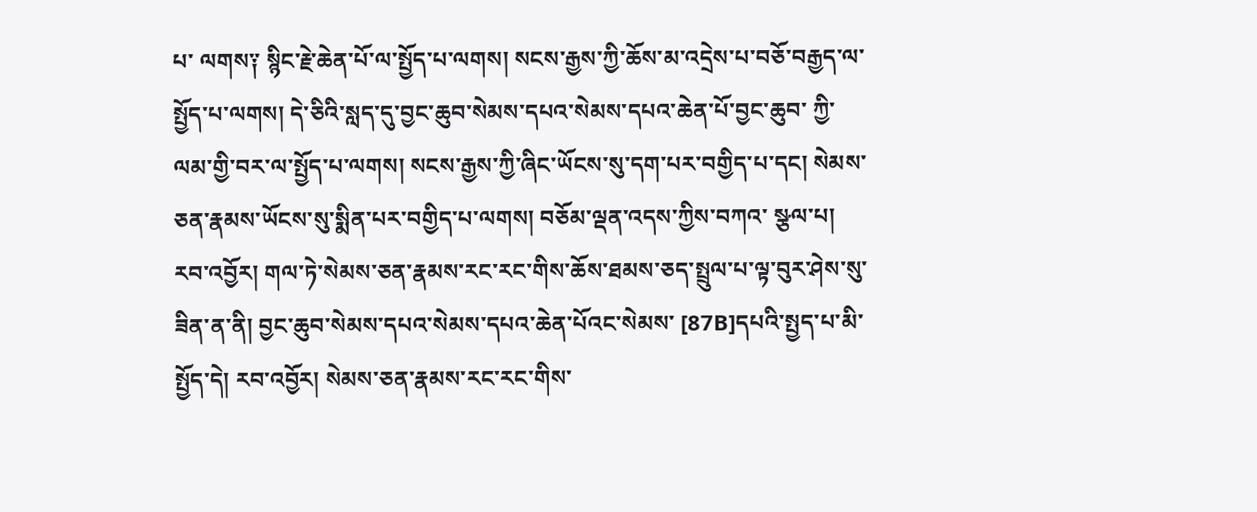པ་ ལགས༑ སྙིང་རྗེ་ཆེན་པོ་ལ་སྤྱོད་པ་ལགས། སངས་རྒྱས་ཀྱི་ཆོས་མ་འདྲེས་པ་བཅོ་བརྒྱད་ལ་སྤྱོད་པ་ལགས། དེ་ཅིའི་སླད་དུ་བྱང་ཆུབ་སེམས་དཔའ་སེམས་དཔའ་ཆེན་པོ་བྱང་ཆུབ་ ཀྱི་ལམ་གྱི་བར་ལ་སྤྱོད་པ་ལགས། སངས་རྒྱས་ཀྱི་ཞིང་ཡོངས་སུ་དག་པར་བགྱིད་པ་དང། སེམས་ཅན་རྣམས་ཡོངས་སུ་སྨིན་པར་བགྱིད་པ་ལགས། བཅོམ་ལྡན་འདས་ཀྱིས་བཀའ་ སྩལ་པ། རབ་འབྱོར། གལ་ཏེ་སེམས་ཅན་རྣམས་རང་རང་གིས་ཆོས་ཐམས་ཅད་སྤྲུལ་པ་ལྟ་བུར་ཤེས་སུ་ཟིན་ན་ནི། བྱང་ཆུབ་སེམས་དཔའ་སེམས་དཔའ་ཆེན་པོའང་སེམས་ [87B]དཔའི་སྤྱད་པ་མི་སྤྱོད་དེ། རབ་འབྱོར། སེམས་ཅན་རྣམས་རང་རང་གིས་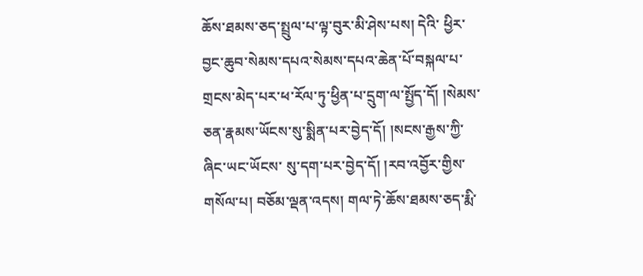ཆོས་ཐམས་ཅད་སྤྲུལ་པ་ལྟ་བུར་མི་ཤེས་པས། དེའི་ ཕྱིར་བྱང་ཆུབ་སེམས་དཔའ་སེམས་དཔའ་ཆེན་པོ་བསྐལ་པ་གྲངས་མེད་པར་ཕ་རོལ་ཏུ་ཕྱིན་པ་དྲུག་ལ་སྤྱོད་དོ། །སེམས་ཅན་རྣམས་ཡོངས་སུ་སྨིན་པར་བྱེད་དོ། །སངས་རྒྱས་ཀྱི་ཞིང་ཡང་ཡོངས་ སུ་དག་པར་བྱེད་དོ། །རབ་འབྱོར་གྱིས་གསོལ་པ། བཅོམ་ལྡན་འདས། གལ་ཏེ་ཆོས་ཐམས་ཅད་རྨི་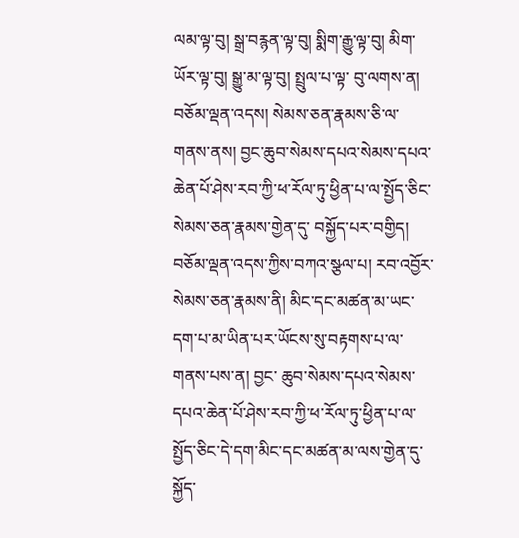ལམ་ལྟ་བུ། སྒྲ་བརྙན་ལྟ་བུ། སྨིག་རྒྱུ་ལྟ་བུ། མིག་ཡོར་ལྟ་བུ། སྒྱུ་མ་ལྟ་བུ། སྤྲུལ་པ་ལྟ་ བུ་ལགས་ན། བཅོམ་ལྡན་འདས། སེམས་ཅན་རྣམས་ཅི་ལ་གནས་ནས། བྱང་ཆུབ་སེམས་དཔའ་སེམས་དཔའ་ཆེན་པོ་ཤེས་རབ་ཀྱི་ཕ་རོལ་ཏུ་ཕྱིན་པ་ལ་སྤྱོད་ཅིང་སེམས་ཅན་རྣམས་གྱེན་དུ་ བསྐྱོད་པར་བགྱིད། བཅོམ་ལྡན་འདས་ཀྱིས་བཀའ་སྩལ་པ། རབ་འབྱོར་སེམས་ཅན་རྣམས་ནི། མིང་དང་མཚན་མ་ཡང་དག་པ་མ་ཡིན་པར་ཡོངས་སུ་བརྟགས་པ་ལ་གནས་པས་ན། བྱང་ ཆུབ་སེམས་དཔའ་སེམས་དཔའ་ཆེན་པོ་ཤེས་རབ་ཀྱི་ཕ་རོལ་ཏུ་ཕྱིན་པ་ལ་སྤྱོད་ཅིང་དེ་དག་མིང་དང་མཚན་མ་ལས་གྱེན་དུ་སྐྱོད་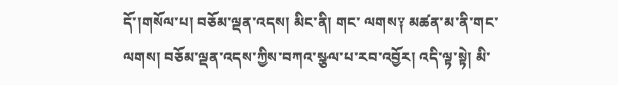དོ་།གསོལ་པ། བཅོམ་ལྡན་འདས། མིང་ནི། གང་ ལགས༑ མཚན་མ་ནི་གང་ལགས། བཅོམ་ལྡན་འདས་ཀྱིས་བཀའ་སྩལ་པ་རབ་འབྱོར། འདི་ལྟ་སྟེ། མི་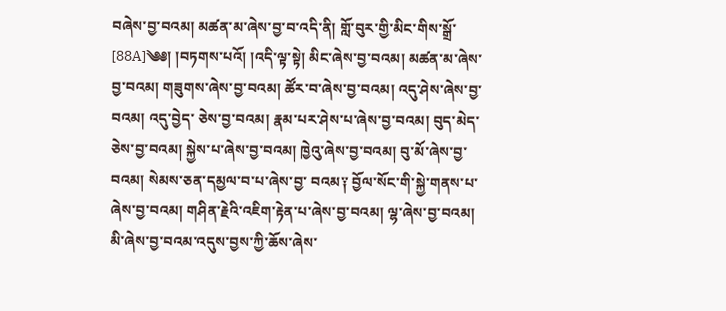བཞེས་བྱ་བའམ། མཚན་མ་ཞེས་བྱ་བ་འདི་ནི། གློ་བུར་གྱི་མིང་གིས་སྒྲོ་ [88A]༄༅། །བཏགས་པའོ། །འདི་ལྟ་སྟེ། མིང་ཞེས་བྱ་བའམ། མཚན་མ་ཞེས་བྱ་བའམ། གཟུགས་ཞེས་བྱ་བའམ། ཚོར་བ་ཞེས་བྱ་བའམ། འདུ་ཤེས་ཞེས་བྱ་བའམ། འདུ་བྱེད་ ཅེས་བྱ་བའམ། རྣམ་པར་ཤེས་པ་ཞེས་བྱ་བའམ། བུད་མེད་ཅེས་བྱ་བའམ། སྐྱེས་པ་ཞེས་བྱ་བའམ། ཁྱེའུ་ཞེས་བྱ་བའམ། བུ་མོ་ཞེས་བྱ་བའམ། སེམས་ཅན་དམྱལ་བ་པ་ཞེས་བྱ་ བའམ༑ བྱོལ་སོང་གི་སྐྱེ་གནས་པ་ཞེས་བྱ་བའམ། གཤིན་རྗེའི་འཇིག་རྟེན་པ་ཞེས་བྱ་བའམ། ལྷ་ཞེས་བྱ་བའམ། མི་ཞེས་བྱ་བའམ་འདུས་བྱས་ཀྱི་ཆོས་ཞེས་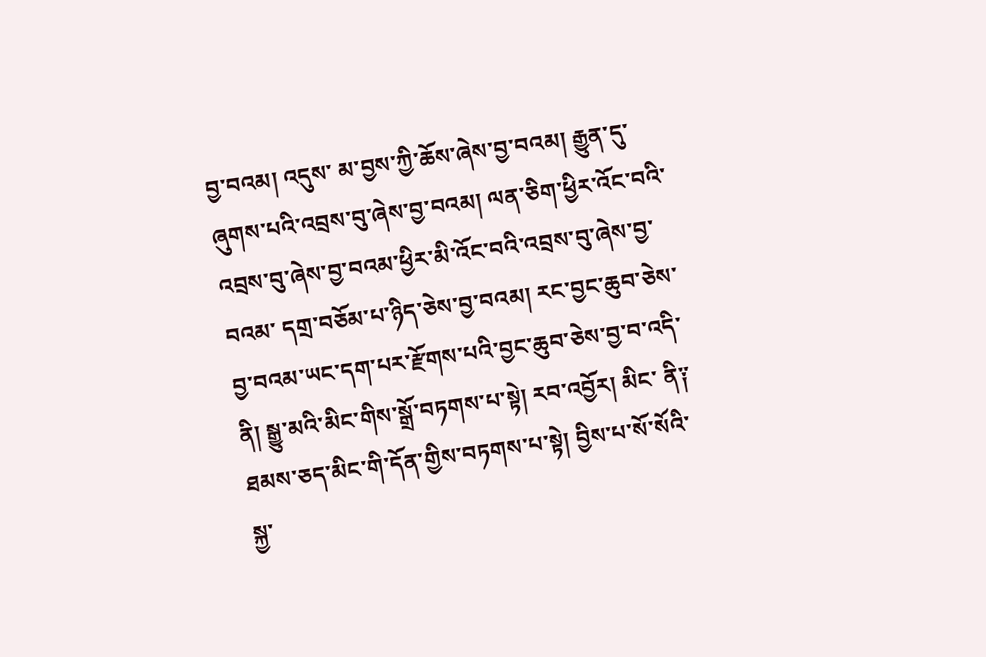བྱ་བའམ། འདུས་ མ་བྱས་ཀྱི་ཆོས་ཞེས་བྱ་བའམ། རྒྱུན་དུ་ཞུགས་པའི་འབྲས་བུ་ཞེས་བྱ་བའམ། ལན་ཅིག་ཕྱིར་འོང་བའི་འབྲས་བུ་ཞེས་བྱ་བའམ་ཕྱིར་མི་འོང་བའི་འབྲས་བུ་ཞེས་བྱ་བའམ་ དགྲ་བཅོམ་པ་ཉིད་ཅེས་བྱ་བའམ། རང་བྱང་ཆུབ་ཅེས་བྱ་བའམ་ཡང་དག་པར་རྫོགས་པའི་བྱང་ཆུབ་ཅེས་བྱ་བ་འདི་ནི། སྒྱུ་མའི་མིང་གིས་སྒྲོ་བཏགས་པ་སྟེ། རབ་འབྱོར། མིང་ ནི༑ ཐམས་ཅད་མིང་གི་དོན་གྱིས་བཏགས་པ་སྟེ། བྱིས་པ་སོ་སོའི་སྐྱ་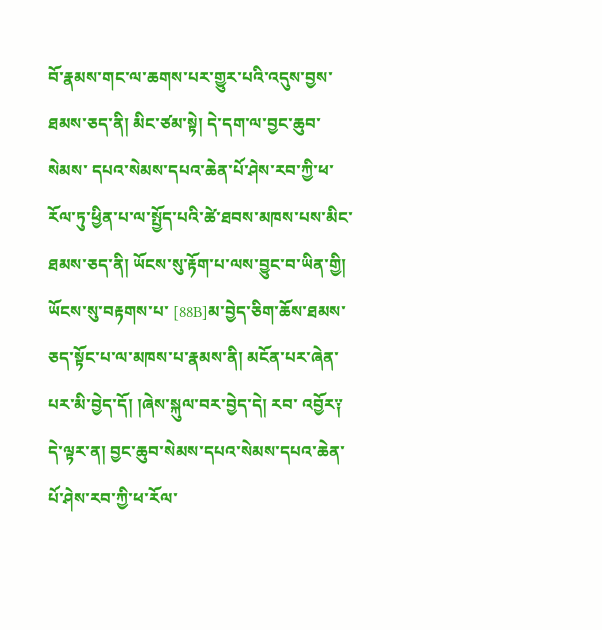བོ་རྣམས་གང་ལ་ཆགས་པར་གྱུར་པའི་འདུས་བྱས་ཐམས་ཅད་ནི། མིང་ཙམ་སྟེ། དེ་དག་ལ་བྱང་ཆུབ་སེམས་ དཔའ་སེམས་དཔའ་ཆེན་པོ་ཤེས་རབ་ཀྱི་ཕ་རོལ་ཏུ་ཕྱིན་པ་ལ་སྤྱོད་པའི་ཚེ་ཐབས་མཁས་པས་མིང་ཐམས་ཅད་ནི། ཡོངས་སུ་རྟོག་པ་ལས་བྱུང་བ་ཡིན་གྱི། ཡོངས་སུ་བརྟགས་པ་ [88B]མ་བྱེད་ཅིག་ཆོས་ཐམས་ཅད་སྟོང་པ་ལ་མཁས་པ་རྣམས་ནི། མངོན་པར་ཞེན་པར་མི་བྱེད་དོ། །ཞེས་སྐུལ་བར་བྱེད་དེ། རབ་ འབྱོར༑ དེ་ལྟར་ན། བྱང་ཆུབ་སེམས་དཔའ་སེམས་དཔའ་ཆེན་པོ་ཤེས་རབ་ཀྱི་ཕ་རོལ་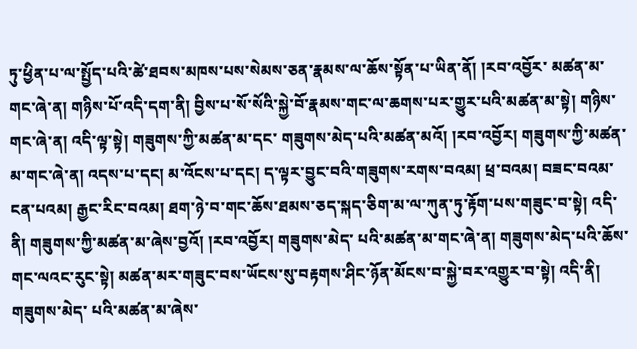ཏུ་ཕྱིན་པ་ལ་སྤྱོད་པའི་ཚེ་ཐབས་མཁས་པས་སེམས་ཅན་རྣམས་ལ་ཆོས་སྟོན་པ་ཡིན་ནོ། །རབ་འབྱོར་ མཚན་མ་གང་ཞེ་ན། གཉིས་པོ་འདི་དག་ནི། བྱིས་པ་སོ་སོའི་སྐྱེ་བོ་རྣམས་གང་ལ་ཆགས་པར་གྱུར་པའི་མཚན་མ་སྟེ། གཉིས་གང་ཞེ་ན། འདི་ལྟ་སྟེ། གཟུགས་ཀྱི་མཚན་མ་དང་ གཟུགས་མེད་པའི་མཚན་མའོ། །རབ་འབྱོར། གཟུགས་ཀྱི་མཚན་མ་གང་ཞེ་ན། འདས་པ་དང། མ་འོངས་པ་དང། ད་ལྟར་བྱུང་བའི་གཟུགས་རགས་བའམ། ཕྲ་བའམ། བཟང་བའམ་ ངན་པའམ། རྒྱང་རིང་བའམ། ཐག་ཉེ་བ་གང་ཆོས་ཐམས་ཅད་སྐད་ཅིག་མ་ལ་ཀུན་ཏུ་རྟོག་པས་གཟུང་བ་སྟེ། འདི་ནི། གཟུགས་ཀྱི་མཚན་མ་ཞེས་བྱའོ། །རབ་འབྱོར། གཟུགས་མེད་ པའི་མཚན་མ་གང་ཞེ་ན། གཟུགས་མེད་པའི་ཆོས་གང་ལའང་རུང་སྟེ། མཚན་མར་གཟུང་བས་ཡོངས་སུ་བརྟགས་ཤིང་ཉོན་མོངས་བ་སྐྱེ་བར་འགྱུར་བ་སྟེ། འདི་ནི། གཟུགས་མེད་ པའི་མཚན་མ་ཞེས་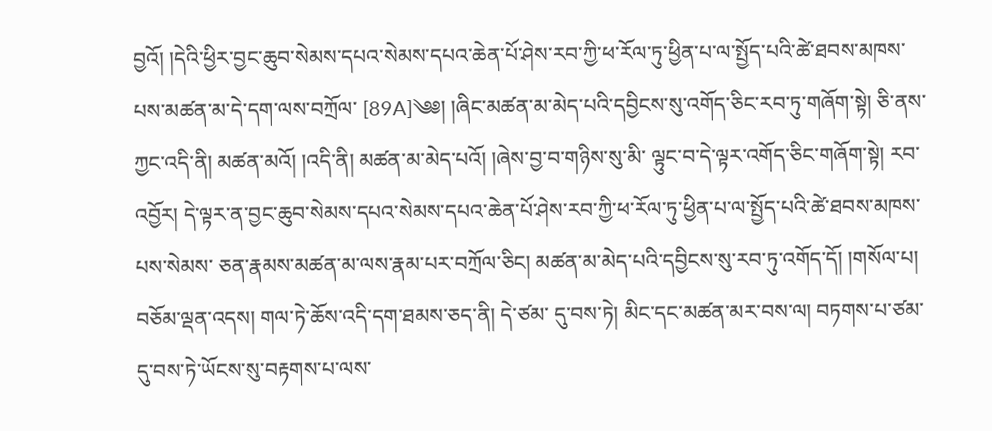བྱའོ། །དེའི་ཕྱིར་བྱང་ཆུབ་སེམས་དཔའ་སེམས་དཔའ་ཆེན་པོ་ཤེས་རབ་ཀྱི་ཕ་རོལ་ཏུ་ཕྱིན་པ་ལ་སྤྱོད་པའི་ཚེ་ཐབས་མཁས་པས་མཚན་མ་དེ་དག་ལས་བཀྲོལ་ [89A]༄༅། །ཞིང་མཚན་མ་མེད་པའི་དབྱིངས་སུ་འགོད་ཅིང་རབ་ཏུ་གཞོག་སྟེ། ཅི་ནས་ཀྱང་འདི་ནི། མཚན་མའོ། །འདི་ནི། མཚན་མ་མེད་པའོ། །ཞེས་བྱ་བ་གཉིས་སུ་མི་ ལྟུང་བ་དེ་ལྟར་འགོད་ཅིང་གཞོག་སྟེ། རབ་འབྱོར། དེ་ལྟར་ན་བྱང་ཆུབ་སེམས་དཔའ་སེམས་དཔའ་ཆེན་པོ་ཤེས་རབ་ཀྱི་ཕ་རོལ་ཏུ་ཕྱིན་པ་ལ་སྤྱོད་པའི་ཚེ་ཐབས་མཁས་པས་སེམས་ ཅན་རྣམས་མཚན་མ་ལས་རྣམ་པར་བཀྲོལ་ཅིང། མཚན་མ་མེད་པའི་དབྱིངས་སུ་རབ་ཏུ་འགོད་དོ། །གསོལ་པ། བཅོམ་ལྡན་འདས། གལ་ཏེ་ཆོས་འདི་དག་ཐམས་ཅད་ནི། དེ་ཙམ་ དུ་བས་ཏེ། མིང་དང་མཚན་མར་བས་ལ། བཏགས་པ་ཙམ་དུ་བས་ཏེ་ཡོངས་སུ་བརྟགས་པ་ལས་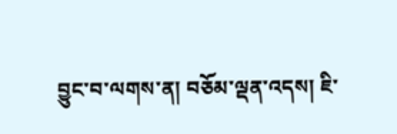བྱུང་བ་ལགས་ན། བཅོམ་ལྡན་འདས། ཇི་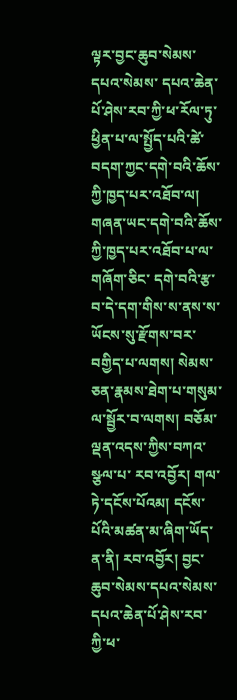ལྟར་བྱང་ཆུབ་སེམས་དཔའ་སེམས་ དཔའ་ཆེན་པོ་ཤེས་རབ་ཀྱི་ཕ་རོལ་ཏུ་ཕྱིན་པ་ལ་སྤྱོད་པའི་ཚེ་བདག་ཀྱང་དགེ་བའི་ཆོས་ཀྱི་ཁྱད་པར་འཐོབ་ལ། གཞན་ཡང་དགེ་བའི་ཆོས་ཀྱི་ཁྱད་པར་འཐོབ་པ་ལ་གཞོག་ཅིང་ དགེ་བའི་རྩ་བ་དེ་དག་གིས་ས་ནས་ས་ཡོངས་སུ་རྫོགས་བར་བགྱིད་པ་ལགས། སེམས་ཅན་རྣམས་ཐེག་པ་གསུམ་ལ་སྦྱོར་བ་ལགས། བཅོམ་ལྡན་འདས་ཀྱིས་བཀའ་སྩལ་པ་ རབ་འབྱོར། གལ་ཏེ་དངོས་པོའམ། དངོས་པོའི་མཚན་མ་ཞིག་ཡོད་ན་ནི། རབ་འབྱོར། བྱང་ཆུབ་སེམས་དཔའ་སེམས་དཔའ་ཆེན་པོ་ཤེས་རབ་ཀྱི་ཕ་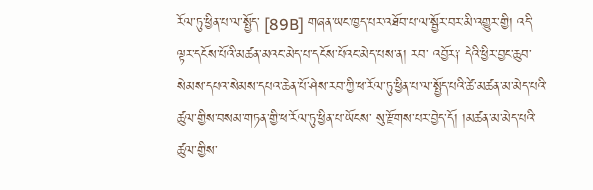རོལ་ཏུ་ཕྱིན་པ་ལ་སྤྱོད་ [89B] གཞན་ཡང་ཁྱད་པར་འཐོབ་པ་ལ་སྦྱོར་བར་མི་འགྱུར་གྱི། འདི་ལྟར་དངོས་པོའི་མཚན་མའང་མེད་པ་དངོས་པོའང་མེད་པས་ན། རབ་ འབྱོར༑ དེའི་ཕྱིར་བྱང་ཆུབ་སེམས་དཔའ་སེམས་དཔའ་ཆེན་པོ་ཤེས་རབ་ཀྱི་ཕ་རོལ་ཏུ་ཕྱིན་པ་ལ་སྤྱོད་པའི་ཚེ་མཚན་མ་མེད་པའི་ཚུལ་གྱིས་བསམ་གཏན་གྱི་ཕ་རོལ་ཏུ་ཕྱིན་པ་ཡོངས་ སུ་རྫོགས་པར་བྱེད་དོ། །མཚན་མ་མེད་པའི་ཚུལ་གྱིས་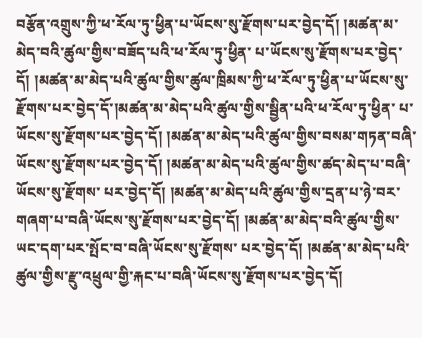བརྩོན་འགྲུས་ཀྱི་ཕ་རོལ་ཏུ་ཕྱིན་པ་ཡོངས་སུ་རྫོགས་པར་བྱེད་དོ། །མཚན་མ་མེད་བའི་ཚུལ་གྱིས་བཟོད་པའི་ཕ་རོལ་ཏུ་ཕྱིན་ པ་ཡོངས་སུ་རྫོགས་པར་བྱེད་དོ། །མཚན་མ་མེད་པའི་ཚུལ་གྱིས་ཚུལ་ཁྲིམས་ཀྱི་ཕ་རོལ་ཏུ་ཕྱིན་པ་ཡོངས་སུ་རྫོགས་པར་བྱེད་དོ་།མཚན་མ་མེད་པའི་ཚུལ་གྱིས་སྦྱིན་པའི་ཕ་རོལ་ཏུ་ཕྱིན་ པ་ཡོངས་སུ་རྫོགས་པར་བྱེད་དོ། །མཚན་མ་མེད་པའི་ཚུལ་གྱིས་བསམ་གཏན་བཞི་ཡོངས་སུ་རྫོགས་པར་བྱེད་དོ། །མཚན་མ་མེད་པའི་ཚུལ་གྱིས་ཚད་མེད་པ་བཞི་ཡོངས་སུ་རྫོགས་ པར་བྱེད་དོ། །མཚན་མ་མེད་པའི་ཚུལ་གྱིས་དྲན་པ་ཉེ་བར་གཞག་པ་བཞི་ཡོངས་སུ་རྫོགས་པར་བྱེད་དོ། །མཚན་མ་མེད་བའི་ཚུལ་གྱིས་ཡང་དག་པར་སྤོང་བ་བཞི་ཡོངས་སུ་རྫོགས་ པར་བྱེད་དོ། །མཚན་མ་མེད་པའི་ཚུལ་གྱིས་རྫུ་འཕྲུལ་གྱི་རྐང་པ་བཞི་ཡོངས་སུ་རྫོགས་པར་བྱེད་དོ།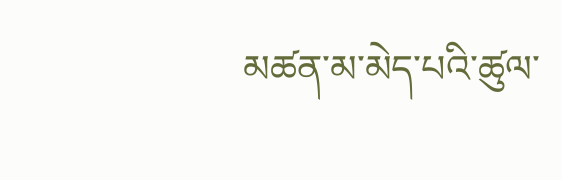མཚན་མ་མེད་པའི་ཚུལ་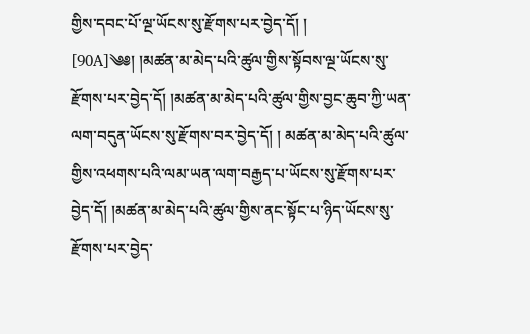གྱིས་དབང་པོ་ལྔ་ཡོངས་སུ་རྫོགས་པར་བྱེད་དོ། ། [90A]༄༅། །མཚན་མ་མེད་པའི་ཚུལ་གྱིས་སྟོབས་ལྔ་ཡོངས་སུ་རྫོགས་པར་བྱེད་དོ། །མཚན་མ་མེད་པའི་ཚུལ་གྱིས་བྱང་ཆུབ་ཀྱི་ཡན་ལག་བདུན་ཡོངས་སུ་རྫོགས་བར་བྱེད་དོ། ། མཚན་མ་མེད་པའི་ཚུལ་གྱིས་འཕགས་པའི་ལམ་ཡན་ལག་བརྒྱད་པ་ཡོངས་སུ་རྫོགས་པར་བྱེད་དོ། །མཚན་མ་མེད་པའི་ཚུལ་གྱིས་ནང་སྟོང་པ་ཉིད་ཡོངས་སུ་རྫོགས་པར་བྱེད་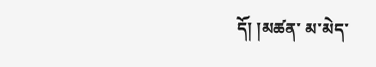དོ། །མཚན་ མ་མེད་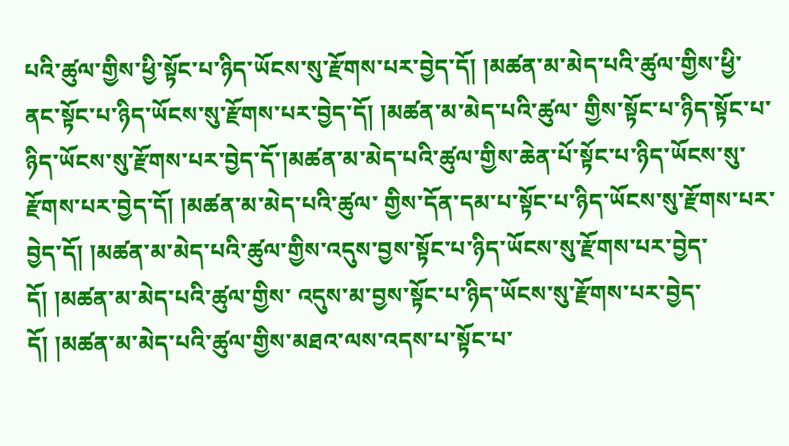པའི་ཚུལ་གྱིས་ཕྱི་སྟོང་པ་ཉིད་ཡོངས་སུ་རྫོགས་པར་བྱེད་དོ། །མཚན་མ་མེད་པའི་ཚུལ་གྱིས་ཕྱི་ནང་སྟོང་པ་ཉིད་ཡོངས་སུ་རྫོགས་པར་བྱེད་དོ། །མཚན་མ་མེད་པའི་ཚུལ་ གྱིས་སྟོང་པ་ཉིད་སྟོང་པ་ཉིད་ཡོངས་སུ་རྫོགས་པར་བྱེད་དོ་།མཚན་མ་མེད་པའི་ཚུལ་གྱིས་ཆེན་པོ་སྟོང་པ་ཉིད་ཡོངས་སུ་རྫོགས་པར་བྱེད་དོ། །མཚན་མ་མེད་པའི་ཚུལ་ གྱིས་དོན་དམ་པ་སྟོང་པ་ཉིད་ཡོངས་སུ་རྫོགས་པར་བྱེད་དོ། །མཚན་མ་མེད་པའི་ཚུལ་གྱིས་འདུས་བྱས་སྟོང་པ་ཉིད་ཡོངས་སུ་རྫོགས་པར་བྱེད་དོ། །མཚན་མ་མེད་པའི་ཚུལ་གྱིས་ འདུས་མ་བྱས་སྟོང་པ་ཉིད་ཡོངས་སུ་རྫོགས་པར་བྱེད་དོ། །མཚན་མ་མེད་པའི་ཚུལ་གྱིས་མཐའ་ལས་འདས་པ་སྟོང་པ་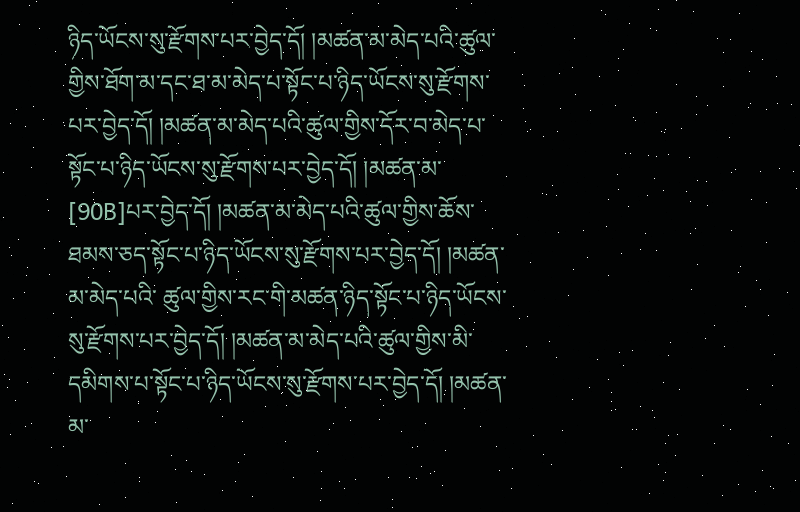ཉིད་ཡོངས་སུ་རྫོགས་པར་བྱེད་དོ། །མཚན་མ་མེད་པའི་ཚུལ་ གྱིས་ཐོག་མ་དང་ཐ་མ་མེད་པ་སྟོང་པ་ཉིད་ཡོངས་སུ་རྫོགས་པར་བྱེད་དོ། །མཚན་མ་མེད་པའི་ཚུལ་གྱིས་དོར་བ་མེད་པ་སྟོང་པ་ཉིད་ཡོངས་སུ་རྫོགས་པར་བྱེད་དོ། །མཚན་མ་ [90B]པར་བྱེད་དོ། །མཚན་མ་མེད་པའི་ཚུལ་གྱིས་ཆོས་ཐམས་ཅད་སྟོང་པ་ཉིད་ཡོངས་སུ་རྫོགས་པར་བྱེད་དོ། །མཚན་མ་མེད་པའི་ ཚུལ་གྱིས་རང་གི་མཚན་ཉིད་སྟོང་པ་ཉིད་ཡོངས་སུ་རྫོགས་པར་བྱེད་དོ། །མཚན་མ་མེད་པའི་ཚུལ་གྱིས་མི་དམིགས་པ་སྟོང་པ་ཉིད་ཡོངས་སུ་རྫོགས་པར་བྱེད་དོ། །མཚན་མ་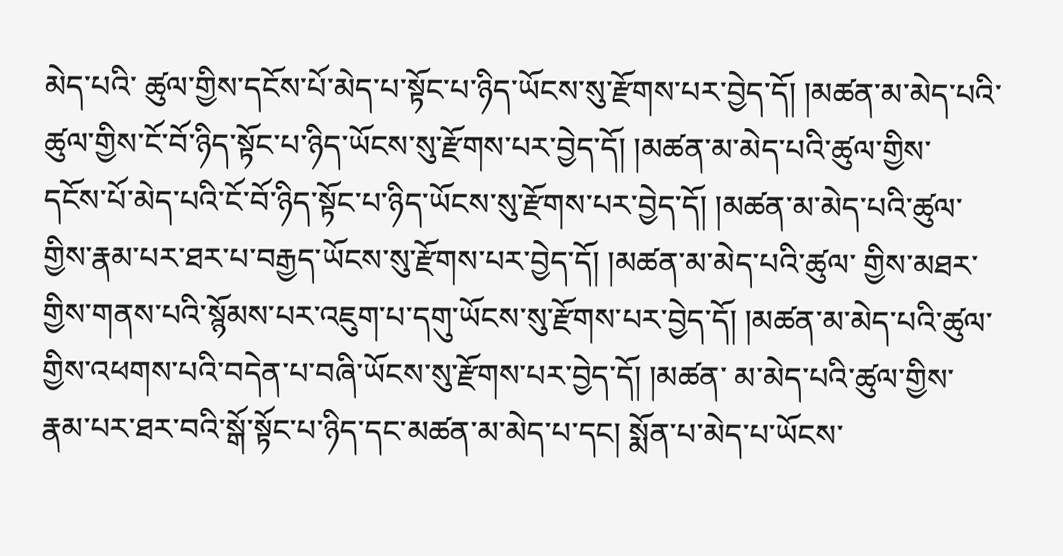མེད་པའི་ ཚུལ་གྱིས་དངོས་པོ་མེད་པ་སྟོང་པ་ཉིད་ཡོངས་སུ་རྫོགས་པར་བྱེད་དོ། །མཚན་མ་མེད་པའི་ཚུལ་གྱིས་ངོ་བོ་ཉིད་སྟོང་པ་ཉིད་ཡོངས་སུ་རྫོགས་པར་བྱེད་དོ། །མཚན་མ་མེད་པའི་ཚུལ་གྱིས་ དངོས་པོ་མེད་པའི་ངོ་བོ་ཉིད་སྟོང་པ་ཉིད་ཡོངས་སུ་རྫོགས་པར་བྱེད་དོ། །མཚན་མ་མེད་པའི་ཚུལ་གྱིས་རྣམ་པར་ཐར་པ་བརྒྱད་ཡོངས་སུ་རྫོགས་པར་བྱེད་དོ། །མཚན་མ་མེད་པའི་ཚུལ་ གྱིས་མཐར་གྱིས་གནས་པའི་སྙོམས་པར་འཇུག་པ་དགུ་ཡོངས་སུ་རྫོགས་པར་བྱེད་དོ། །མཚན་མ་མེད་པའི་ཚུལ་གྱིས་འཕགས་པའི་བདེན་པ་བཞི་ཡོངས་སུ་རྫོགས་པར་བྱེད་དོ། །མཚན་ མ་མེད་པའི་ཚུལ་གྱིས་རྣམ་པར་ཐར་བའི་སྒོ་སྟོང་པ་ཉིད་དང་མཚན་མ་མེད་པ་དང། སྨོན་པ་མེད་པ་ཡོངས་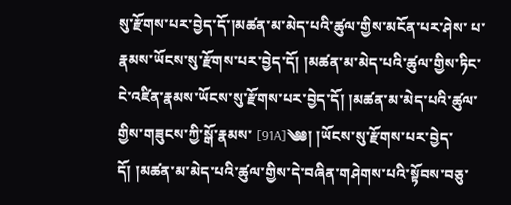སུ་རྫོགས་པར་བྱེད་དོ་།མཚན་མ་མེད་པའི་ཚུལ་གྱིས་མངོན་པར་ཤེས་ པ་རྣམས་ཡོངས་སུ་རྫོགས་པར་བྱེད་དོ། །མཚན་མ་མེད་པའི་ཚུལ་གྱིས་ཏིང་ངེ་འཛིན་རྣམས་ཡོངས་སུ་རྫོགས་པར་བྱེད་དོ། །མཚན་མ་མེད་པའི་ཚུལ་གྱིས་གཟུངས་ཀྱི་སྒོ་རྣམས་ [91A]༄༅། །ཡོངས་སུ་རྫོགས་པར་བྱེད་དོ། །མཚན་མ་མེད་པའི་ཚུལ་གྱིས་དེ་བཞིན་གཤེགས་པའི་སྟོབས་བཅུ་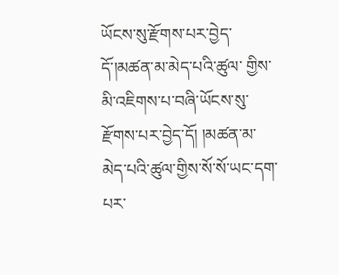ཡོངས་སུ་རྫོགས་པར་བྱེད་དོ་།མཚན་མ་མེད་པའི་ཚུལ་ གྱིས་མི་འཇིགས་པ་བཞི་ཡོངས་སུ་རྫོགས་པར་བྱེད་དོ། །མཚན་མ་མེད་པའི་ཚུལ་གྱིས་སོ་སོ་ཡང་དག་པར་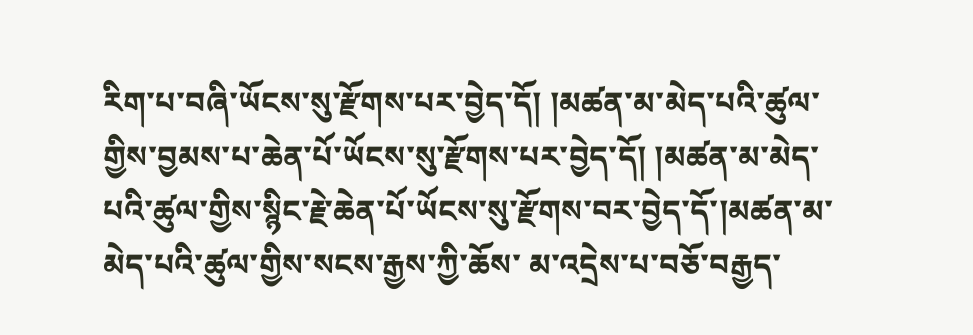རིག་པ་བཞི་ཡོངས་སུ་རྫོགས་པར་བྱེད་དོ། །མཚན་མ་མེད་པའི་ཚུལ་ གྱིས་བྱམས་པ་ཆེན་པོ་ཡོངས་སུ་རྫོགས་པར་བྱེད་དོ། །མཚན་མ་མེད་པའི་ཚུལ་གྱིས་སྙིང་རྗེ་ཆེན་པོ་ཡོངས་སུ་རྫོགས་བར་བྱེད་དོ་།མཚན་མ་མེད་པའི་ཚུལ་གྱིས་སངས་རྒྱས་ཀྱི་ཆོས་ མ་འདྲེས་པ་བཅོ་བརྒྱད་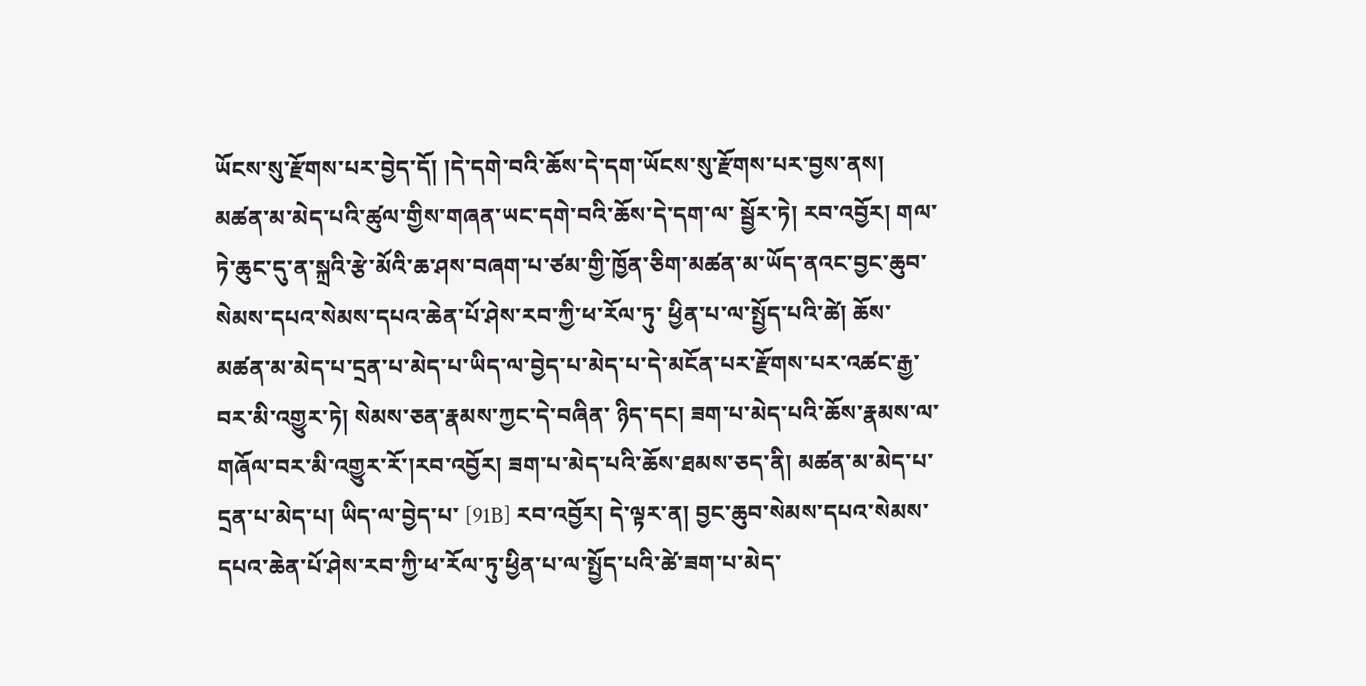ཡོངས་སུ་རྫོགས་པར་བྱེད་དོ། །དེ་དགེ་བའི་ཆོས་དེ་དག་ཡོངས་སུ་རྫོགས་པར་བྱས་ནས། མཚན་མ་མེད་པའི་ཚུལ་གྱིས་གཞན་ཡང་དགེ་བའི་ཆོས་དེ་དག་ལ་ སྦྱོར་ཏེ། རབ་འབྱོར། གལ་ཏེ་ཆུང་དུ་ན་སྐྲའི་རྩེ་མོའི་ཆ་ཤས་བཞག་པ་ཙམ་གྱི་ཁྱོན་ཅིག་མཚན་མ་ཡོད་ནའང་བྱང་ཆུབ་སེམས་དཔའ་སེམས་དཔའ་ཆེན་པོ་ཤེས་རབ་ཀྱི་ཕ་རོལ་ཏུ་ ཕྱིན་པ་ལ་སྤྱོད་པའི་ཚེ། ཆོས་མཚན་མ་མེད་པ་དྲན་པ་མེད་པ་ཡིད་ལ་བྱེད་པ་མེད་པ་དེ་མངོན་པར་རྫོགས་པར་འཚང་རྒྱ་བར་མི་འགྱུར་ཏེ། སེམས་ཅན་རྣམས་ཀྱང་དེ་བཞིན་ ཉིད་དང། ཟག་པ་མེད་པའི་ཆོས་རྣམས་ལ་གཞོལ་བར་མི་འགྱུར་རོ་།རབ་འབྱོར། ཟག་པ་མེད་པའི་ཆོས་ཐམས་ཅད་ནི། མཚན་མ་མེད་པ་དྲན་པ་མེད་པ། ཡིད་ལ་བྱེད་པ་ [91B] རབ་འབྱོར། དེ་ལྟར་ན། བྱང་ཆུབ་སེམས་དཔའ་སེམས་དཔའ་ཆེན་པོ་ཤེས་རབ་ཀྱི་ཕ་རོལ་ཏུ་ཕྱིན་པ་ལ་སྤྱོད་པའི་ཚེ་ཟག་པ་མེད་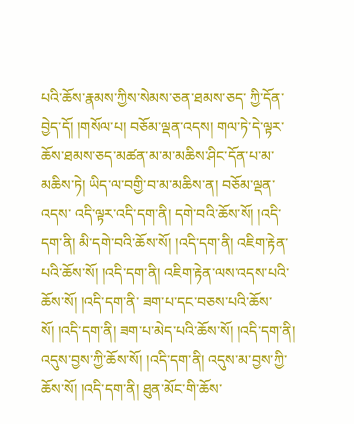པའི་ཆོས་རྣམས་ཀྱིས་སེམས་ཅན་ཐམས་ཅད་ ཀྱི་དོན་བྱེད་དོ། །གསོལ་པ། བཅོམ་ལྡན་འདས། གལ་ཏེ་དེ་ལྟར་ཆོས་ཐམས་ཅད་མཚན་མ་མ་མཆིས་ཤིང་དོན་པ་མ་མཆིས་ཏེ། ཡིད་ལ་བགྱི་བ་མ་མཆིས་ན། བཅོམ་ལྡན་འདས་ འདི་ལྟར་འདི་དག་ནི། དགེ་བའི་ཆོས་སོ། །འདི་དག་ནི། མི་དགེ་བའི་ཆོས་སོ། །འདི་དག་ནི། འཇིག་རྟེན་པའི་ཆོས་སོ། །འདི་དག་ནི། འཇིག་རྟེན་ལས་འདས་པའི་ཆོས་སོ། །འདི་དག་ནི་ ཟག་པ་དང་བཅས་པའི་ཆོས་སོ། །འདི་དག་ནི། ཟག་པ་མེད་པའི་ཆོས་སོ། །འདི་དག་ནི། འདུས་བྱས་ཀྱི་ཆོས་སོ། །འདི་དག་ནི། འདུས་མ་བྱས་ཀྱི་ཆོས་སོ། །འདི་དག་ནི། ཐུན་མོང་གི་ཆོས་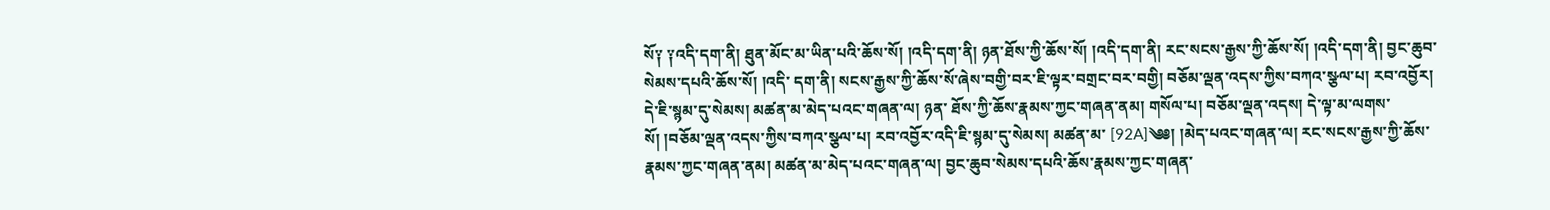སོ༑ ༑འདི་དག་ནི། ཐུན་མོང་མ་ཡིན་པའི་ཆོས་སོ། །འདི་དག་ནི། ཉན་ཐོས་ཀྱི་ཆོས་སོ། །འདི་དག་ནི། རང་སངས་རྒྱས་ཀྱི་ཆོས་སོ། །འདི་དག་ནི། བྱང་ཆུབ་སེམས་དཔའི་ཆོས་སོ། །འདི་ དག་ནི། སངས་རྒྱས་ཀྱི་ཆོས་སོ་ཞེས་བགྱི་བར་ཇི་ལྟར་བགྲང་བར་བགྱི། བཅོམ་ལྡན་འདས་ཀྱིས་བཀའ་སྩལ་པ། རབ་འབྱོར། དེ་ཇི་སྙམ་དུ་སེམས། མཚན་མ་མེད་པའང་གཞན་ལ། ཉན་ ཐོས་ཀྱི་ཆོས་རྣམས་ཀྱང་གཞན་ནམ། གསོལ་པ། བཅོམ་ལྡན་འདས། དེ་ལྟ་མ་ལགས་སོ། །བཅོམ་ལྡན་འདས་ཀྱིས་བཀའ་སྩལ་པ། རབ་འབྱོར་འདི་ཇི་སྙམ་དུ་སེམས། མཚན་མ་ [92A]༄༅། །མེད་པའང་གཞན་ལ། རང་སངས་རྒྱས་ཀྱི་ཆོས་རྣམས་ཀྱང་གཞན་ནམ། མཚན་མ་མེད་པའང་གཞན་ལ། བྱང་ཆུབ་སེམས་དཔའི་ཆོས་རྣམས་ཀྱང་གཞན་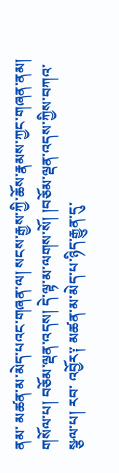ནམ་ མཚན་མ་མེད་པའང་གཞན་ལ། སངས་རྒྱས་ཀྱི་ཆོས་རྣམས་ཀྱང་གཞན་ནམ། གསོལ་པ། བཅོམ་ལྡན་འདས། དེ་ལྟ་མ་ལགས་སོ། །བཅོམ་ལྡན་འདས་ཀྱིས་བཀའ་སྩལ་པ། རབ་ འབྱོར༑ མཚན་མ་མེད་པ་ཉིད་རྒྱུན་དུ་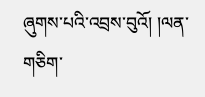ཞུགས་པའི་འབྲས་བུའོ། །ལན་གཅིག་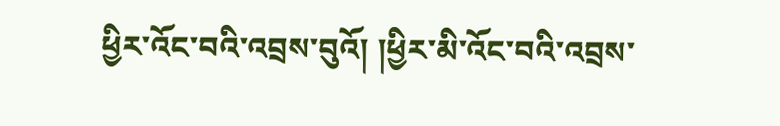ཕྱིར་འོང་བའི་འབྲས་བུའོ། །ཕྱིར་མི་འོང་བའི་འབྲས་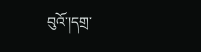བུའོ་།དགྲ་